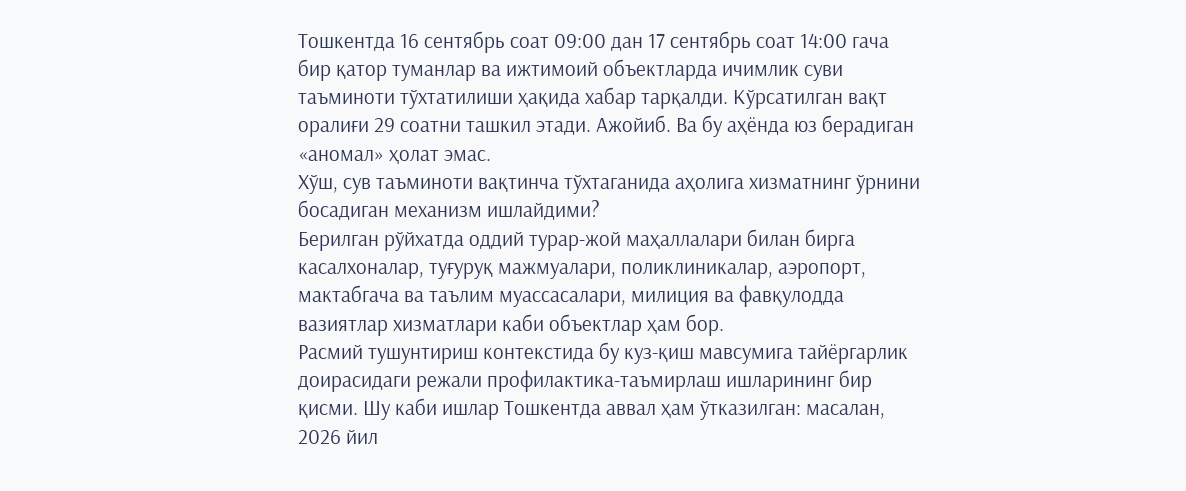Тошкентда 16 сентябрь соат 09:00 дан 17 сентябрь соат 14:00 гача бир қатор туманлар ва ижтимоий объектларда ичимлик суви таъминоти тўхтатилиши ҳақида хабар тарқалди. Кўрсатилган вақт оралиғи 29 соатни ташкил этади. Ажойиб. Ва бу аҳёнда юз берадиган «аномал» ҳолат эмас.
Хўш, сув таъминоти вақтинча тўхтаганида аҳолига хизматнинг ўрнини босадиган механизм ишлайдими?
Берилган рўйхатда оддий турар-жой маҳаллалари билан бирга касалхоналар, туғуруқ мажмуалари, поликлиникалар, аэропорт, мактабгача ва таълим муассасалари, милиция ва фавқулодда вазиятлар хизматлари каби объектлар ҳам бор.
Расмий тушунтириш контекстида бу куз-қиш мавсумига тайёргарлик доирасидаги режали профилактика-таъмирлаш ишларининг бир қисми. Шу каби ишлар Тошкентда аввал ҳам ўтказилган: масалан, 2026 йил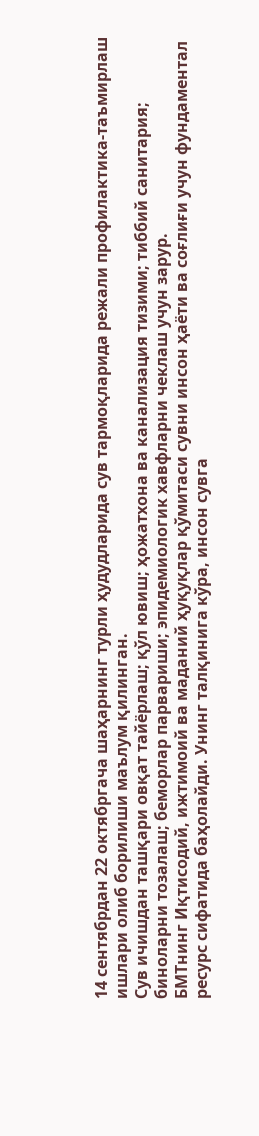14 сентябрдан 22 октябргача шаҳарнинг турли ҳудудларида сув тармоқларида режали профилактика-таъмирлаш ишлари олиб борилиши маълум қилинган.
Сув ичишдан ташқари овқат тайёрлаш; қўл ювиш; ҳожатхона ва канализация тизими; тиббий санитария; биноларни тозалаш; беморлар парвариши; эпидемиологик хавфларни чеклаш учун зарур.
БМТнинг Иқтисодий, ижтимоий ва маданий ҳуқуқлар қўмитаси сувни инсон ҳаёти ва соғлиғи учун фундаментал ресурс сифатида баҳолайди. Унинг талқинига кўра, инсон сувга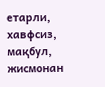етарли, хавфсиз, мақбул, жисмонан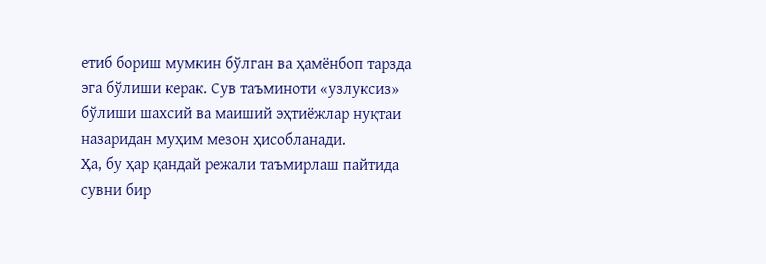етиб бориш мумкин бўлган ва ҳамёнбоп тарзда эга бўлиши керак. Сув таъминоти «узлуксиз» бўлиши шахсий ва маиший эҳтиёжлар нуқтаи назаридан муҳим мезон ҳисобланади.
Ҳа, бу ҳар қандай режали таъмирлаш пайтида сувни бир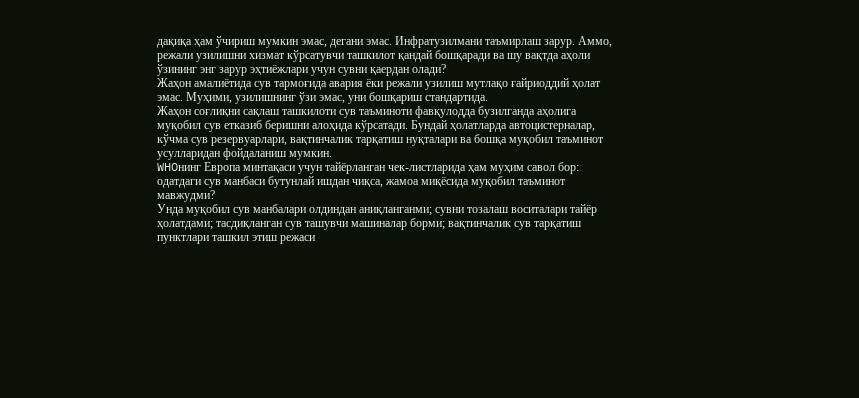дақиқа ҳам ўчириш мумкин эмас, дегани эмас. Инфратузилмани таъмирлаш зарур. Аммо, режали узилишни хизмат кўрсатувчи ташкилот қандай бошқаради ва шу вақтда аҳоли ўзининг энг зарур эҳтиёжлари учун сувни қаердан олади?
Жаҳон амалиётида сув тармоғида авария ёки режали узилиш мутлақо ғайриоддий ҳолат эмас. Муҳими, узилишнинг ўзи эмас, уни бошқариш стандартида.
Жаҳон соғлиқни сақлаш ташкилоти сув таъминоти фавқулодда бузилганда аҳолига муқобил сув етказиб беришни алоҳида кўрсатади. Бундай ҳолатларда автоцистерналар, кўчма сув резервуарлари, вақтинчалик тарқатиш нуқталари ва бошқа муқобил таъминот усулларидан фойдаланиш мумкин.
WHOнинг Европа минтақаси учун тайёрланган чек-листларида ҳам муҳим савол бор: одатдаги сув манбаси бутунлай ишдан чиқса, жамоа миқёсида муқобил таъминот мавжудми?
Унда муқобил сув манбалари олдиндан аниқланганми; сувни тозалаш воситалари тайёр ҳолатдами; тасдиқланган сув ташувчи машиналар борми; вақтинчалик сув тарқатиш пунктлари ташкил этиш режаси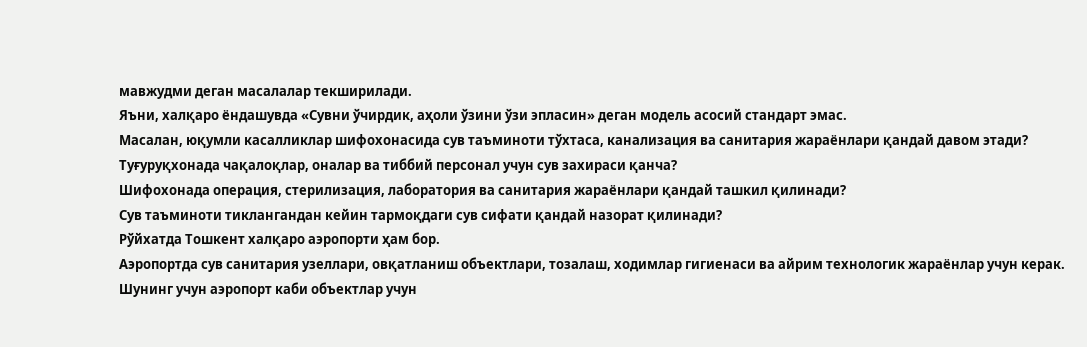мавжудми деган масалалар текширилади.
Яъни, халқаро ёндашувда «Сувни ўчирдик, аҳоли ўзини ўзи эпласин» деган модель асосий стандарт эмас.
Масалан, юқумли касалликлар шифохонасида сув таъминоти тўхтаса, канализация ва санитария жараёнлари қандай давом этади?
Туғуруқхонада чақалоқлар, оналар ва тиббий персонал учун сув захираси қанча?
Шифохонада операция, стерилизация, лаборатория ва санитария жараёнлари қандай ташкил қилинади?
Сув таъминоти тиклангандан кейин тармоқдаги сув сифати қандай назорат қилинади?
Рўйхатда Тошкент халқаро аэропорти ҳам бор.
Аэропортда сув санитария узеллари, овқатланиш объектлари, тозалаш, ходимлар гигиенаси ва айрим технологик жараёнлар учун керак.
Шунинг учун аэропорт каби объектлар учун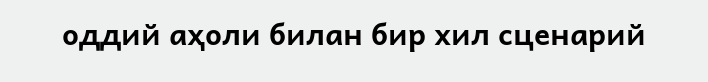оддий аҳоли билан бир хил сценарий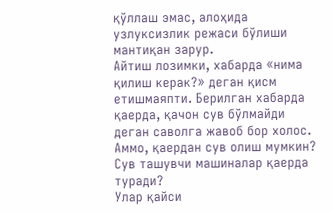қўллаш эмас, алоҳида узлуксизлик режаси бўлиши мантиқан зарур.
Айтиш лозимки, хабарда «нима қилиш керак?» деган қисм етишмаяпти. Берилган хабарда қаерда, қачон сув бўлмайди деган саволга жавоб бор холос. Аммо, қаердан сув олиш мумкин?
Сув ташувчи машиналар қаерда туради?
Улар қайси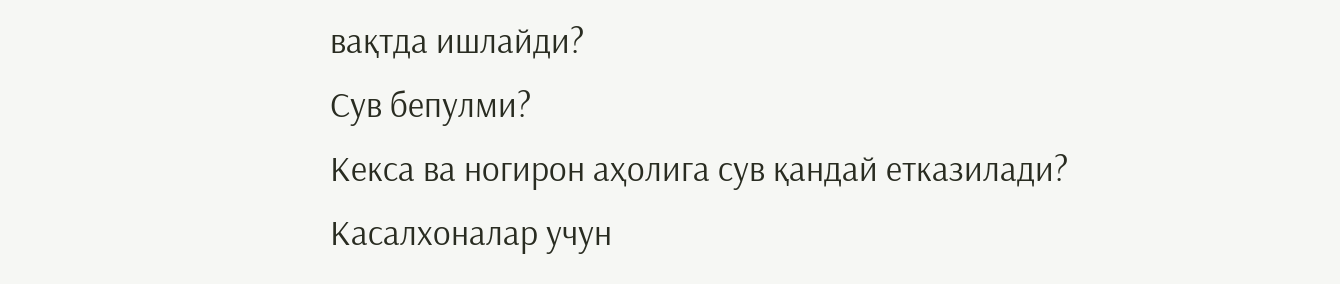вақтда ишлайди?
Сув бепулми?
Кекса ва ногирон аҳолига сув қандай етказилади?
Касалхоналар учун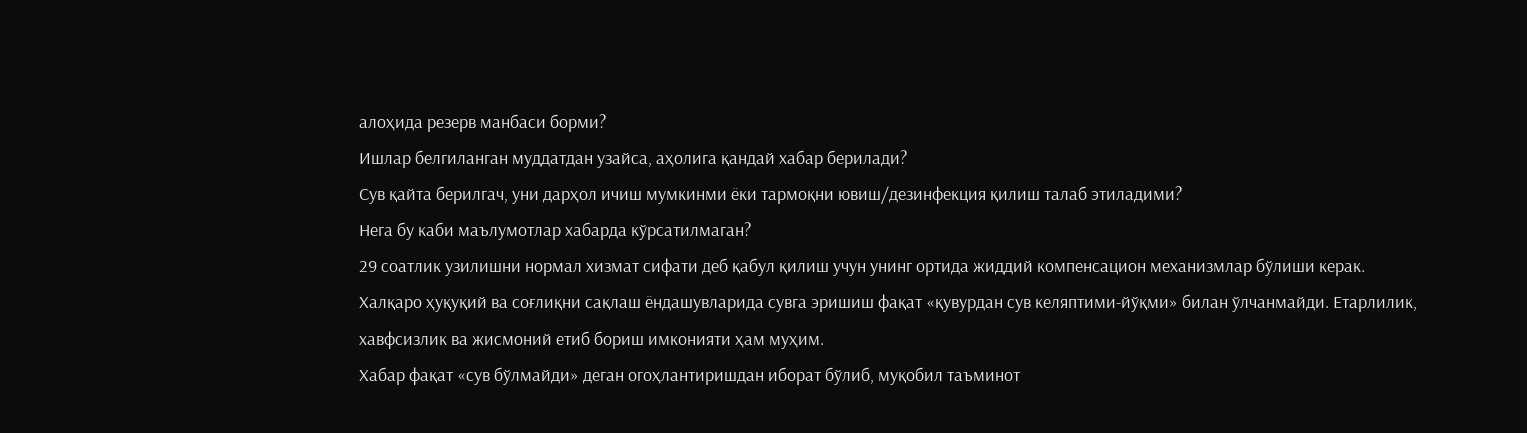алоҳида резерв манбаси борми?
Ишлар белгиланган муддатдан узайса, аҳолига қандай хабар берилади?
Сув қайта берилгач, уни дарҳол ичиш мумкинми ёки тармоқни ювиш/дезинфекция қилиш талаб этиладими?
Нега бу каби маълумотлар хабарда кўрсатилмаган?
29 соатлик узилишни нормал хизмат сифати деб қабул қилиш учун унинг ортида жиддий компенсацион механизмлар бўлиши керак.
Халқаро ҳуқуқий ва соғлиқни сақлаш ёндашувларида сувга эришиш фақат «қувурдан сув келяптими-йўқми» билан ўлчанмайди. Етарлилик, хавфсизлик ва жисмоний етиб бориш имконияти ҳам муҳим.
Хабар фақат «сув бўлмайди» деган огоҳлантиришдан иборат бўлиб, муқобил таъминот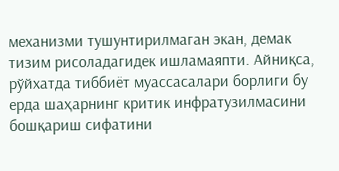механизми тушунтирилмаган экан, демак тизим рисоладагидек ишламаяпти. Айниқса, рўйхатда тиббиёт муассасалари борлиги бу ерда шаҳарнинг критик инфратузилмасини бошқариш сифатини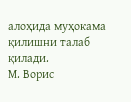алоҳида муҳокама қилишни талаб қилади.
М. Ворис